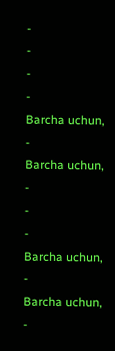-
-
-
-
Barcha uchun,
-
Barcha uchun,
-
-
-
Barcha uchun,
-
Barcha uchun,
-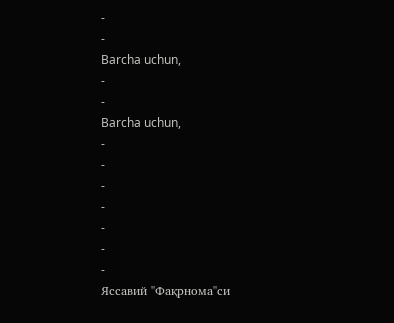-
-
Barcha uchun,
-
-
Barcha uchun,
-
-
-
-
-
-
-
Яссавий ''Фақрнома''си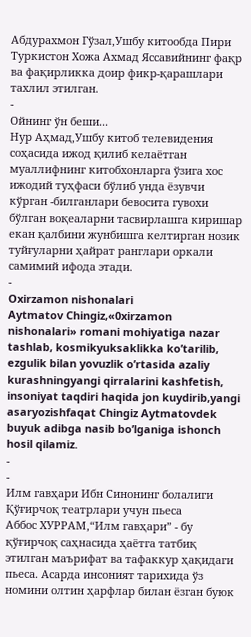Абдурахмон Гўзал,Ушбу китообда Пири Туркистон Хожа Ахмад Яссавийнинг фақр ва фақирликка доир фикр-қарашлари тахлил этилган.
-
Ойнинг ўн беши...
Нур Аҳмад,Ушбу китоб телевидения соҳасида ижод қилиб келаётган муаллифнинг китобхонларга ўзига хос ижодий туҳфаси бўлиб унда ёзувчи кўрган -билганлари бевосита гувохи бўлган воқеаларни тасвирлашга киришар екан қалбини жунбишга келтирган нозик туйғуларни ҳайрат ранглари оркали самимий ифода этади.
-
Oxirzamon nishonalari
Aytmatov Chingiz,«0xirzamon nishonalari» romani mohiyatiga nazar tashlab, kosmikyuksaklikka ko’tarilib, ezgulik bilan yovuzlik o’rtasida azaliy kurashningyangi qirralarini kashfetish, insoniyat taqdiri haqida jon kuydirib,yangi asaryozishfaqat Chingiz Aytmatovdek buyuk adibga nasib bo’lganiga ishonch hosil qilamiz.
-
-
Илм гавҳари Ибн Синонинг болалиги Қўғирчоқ театрлари учун пьеса
Аббос ХУРРАМ,“Илм гавҳари” - бу қўғирчоқ саҳнасида ҳаётга татбиқ этилган маърифат ва тафаккур ҳақидаги пьеса. Асарда инсоният тарихида ўз номини олтин ҳарфлар билан ёзган буюк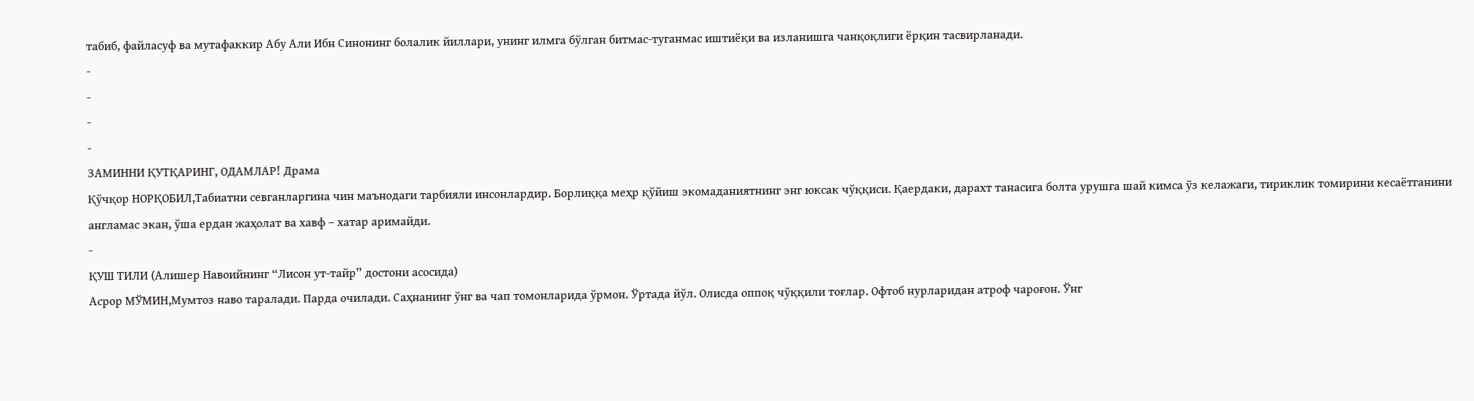табиб, файласуф ва мутафаккир Абу Али Ибн Синонинг болалик йиллари, унинг илмга бўлган битмас-туганмас иштиёқи ва изланишга чанқоқлиги ёрқин тасвирланади.
-
-
-
-
ЗАМИННИ ҚУТҚАРИНГ, ОДАМЛАР! Драма
Қўчқор НОРҚОБИЛ,Табиатни севганларгина чин маънодаги тарбияли инсонлардир. Борлиққа меҳр қўйиш экомаданиятнинг энг юксак чўққиси. Қаердаки, дарахт танасига болта урушга шай кимса ўз келажаги, тириклик томирини кесаётганини англамас экан, ўша ердан жаҳолат ва хавф – хатар аримайди.
-
ҚУШ ТИЛИ (Алишер Навоийнинг “Лисон ут-тайр” достони асосида)
Асрор МЎМИН,Мумтоз наво таралади. Парда очилади. Саҳнанинг ўнг ва чап томонларида ўрмон. Ўртада йўл. Олисда оппоқ чўққили тоғлар. Офтоб нурларидан атроф чароғон. Ўнг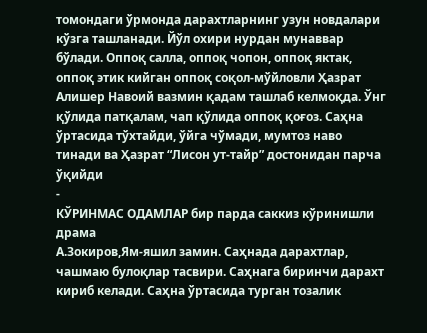томондаги ўрмонда дарахтларнинг узун новдалари кўзга ташланади. Йўл охири нурдан мунаввар бўлади. Оппоқ салла, оппоқ чопон, оппоқ яктак, оппоқ этик кийган оппоқ соқол-мўйловли Ҳазрат Алишер Навоий вазмин қадам ташлаб келмоқда. Ўнг қўлида патқалам, чап қўлида оппоқ қоғоз. Саҳна ўртасида тўхтайди, ўйга чўмади, мумтоз наво тинади ва Ҳазрат “Лисон ут-тайр” достонидан парча ўқийди
-
КЎРИНМАС ОДАМЛАР бир парда саккиз кўринишли драма
А.Зокиров,Ям-яшил замин. Саҳнада дарахтлар, чашмаю булоқлар тасвири. Саҳнага биринчи дарахт кириб келади. Саҳна ўртасида турган тозалик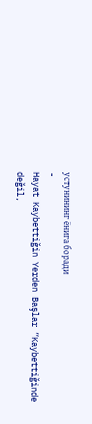устунининг ёнига боради
-
Hayat Kaybettiğin Yerden Başlar “Kaybettiğinde değil,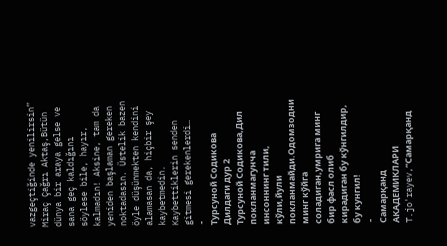vazgeçtiğinde yenilirsin”
Miraç Çağrı Aktaş,Bütün dünya bir araya gelse ve sana geç kaldığını söylese bile, hayır, kalmadın! Aksine, tam da yeniden başlaman gereken noktadasın. Üstelik bazen öyle düşünmekten kendini alamasan da, hiçbir şey kaybetmedin. Kaybettiklerin senden gitmesi gerekenlerdi…
-
Турсуной Содикова Дилдаги дур 2
Турсуной Содикова,Дил покланмагунча инсоннинг тили, кўли,йули покланмайди.Одомзодни минг кўйга соладиган,умрига минг бир фасл олиб кирадиган бу кўнгилдир, бу кунгил!
-
Самарқанд АКАДЕМИКЛАРИ
T.jo'rayev,“Самарқанд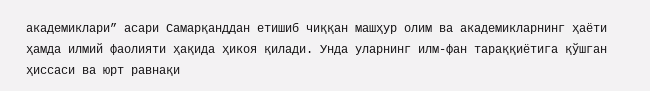академиклари” асари Самарқанддан етишиб чиққан машҳур олим ва академикларнинг ҳаёти ҳамда илмий фаолияти ҳақида ҳикоя қилади. Унда уларнинг илм-фан тараққиётига қўшган ҳиссаси ва юрт равнақи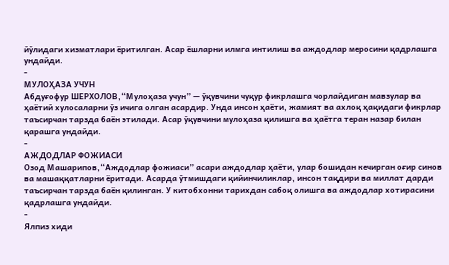йўлидаги хизматлари ёритилган. Асар ёшларни илмга интилиш ва аждодлар меросини қадрлашга ундайди.
-
МУЛОҲАЗА УЧУН
Абдуғофур ШЕРХОЛОВ,“Мулоҳаза учун” — ўқувчини чуқур фикрлашга чорлайдиган мавзулар ва ҳаётий хулосаларни ўз ичига олган асардир. Унда инсон ҳаёти, жамият ва ахлоқ ҳақидаги фикрлар таъсирчан тарзда баён этилади. Асар ўқувчини мулоҳаза қилишга ва ҳаётга теран назар билан қарашга ундайди.
-
АЖДОДЛАР ФОЖИАСИ
Озод Машарипов,“Аждодлар фожиаси” асари аждодлар ҳаёти, улар бошидан кечирган оғир синов ва машаққатларни ёритади. Асарда ўтмишдаги қийинчиликлар, инсон тақдири ва миллат дарди таъсирчан тарзда баён қилинган. У китобхонни тарихдан сабоқ олишга ва аждодлар хотирасини қадрлашга ундайди.
-
Ялпиз хиди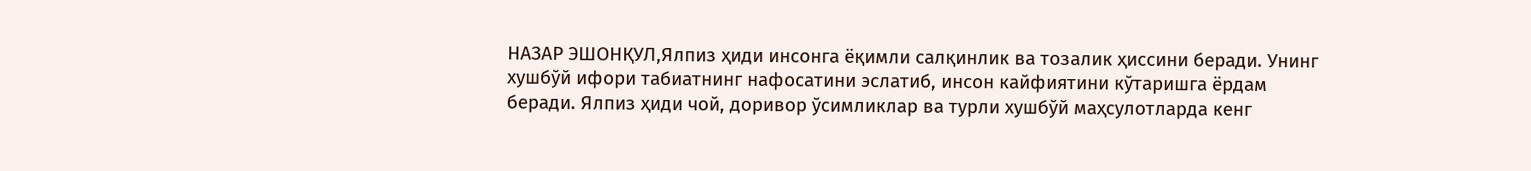НАЗАР ЭШОНҚУЛ,Ялпиз ҳиди инсонга ёқимли салқинлик ва тозалик ҳиссини беради. Унинг хушбўй ифори табиатнинг нафосатини эслатиб, инсон кайфиятини кўтаришга ёрдам беради. Ялпиз ҳиди чой, доривор ўсимликлар ва турли хушбўй маҳсулотларда кенг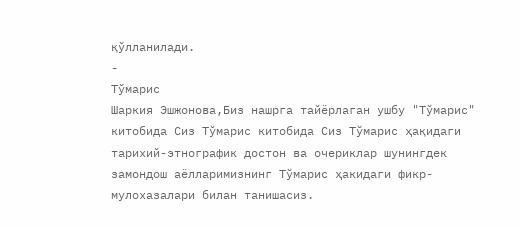қўлланилади.
-
Тўмарис
Шаркия Эшжонова,Биз нашрга тайёрлаган ушбу "Тўмарис" китобида Сиз Тўмарис китобида Сиз Тўмарис ҳақидаги тарихий-этнографик достон ва очериклар шунингдек замондош аёлларимизнинг Тўмарис ҳакидаги фикр-мулохазалари билан танишасиз.